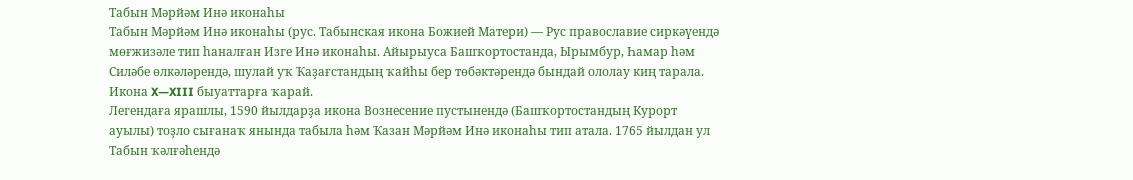Табын Мәрйәм Инә иконаһы
Табын Мәрйәм Инә иконаһы (рус. Табынская икона Божией Матери) — Рус православие сиркәүендә мөғжизәле тип һаналған Изге Инә иконаһы. Айырыуса Башҡортостанда, Ырымбур, Һамар һәм Силәбе өлкәләрендә, шулай уҡ Ҡаҙағстандың ҡайһы бер төбәктәрендә бындай ололау киң тарала. Икона X—XIII быуаттарға ҡарай.
Легендаға ярашлы, 1590 йылдарҙа икона Вознесение пустынендә (Башҡортостандың Курорт ауылы) тоҙло сығанаҡ янында табыла һәм Ҡазан Мәрйәм Инә иконаһы тип атала. 1765 йылдан ул Табын ҡәлғәһендә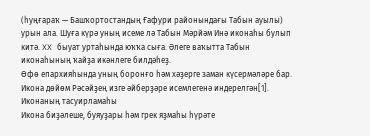(һуңғараҡ — Башҡортостандың Ғафури районындағы Табын ауылы) урын ала. Шуға күрә уның исеме лә Табын Мәрйәм Инә иконаһы булып китә. XX быуат уртаһында юҡҡа сыға. Әлеге ваҡытта Табын иконаһының ҡайҙа икәнлеге билдәһеҙ.
Өфө епархияһында уның боронғо һәм хәҙерге заман күсермәләре бар. Икона дөйөм Рәсәйҙең изге әйберҙәре исемлегенә индерелгән[1].
Иконаның тасуирламаһы
Икона биҙәлеше, буяуҙары һәм грек яҙмаһы һүрәте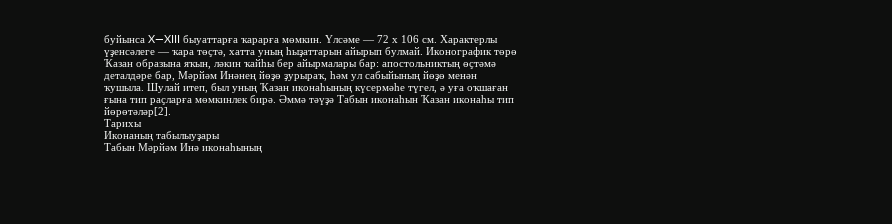буйынса X—XIII быуаттарға ҡарарға мөмкин. Үлсәме — 72 х 106 см. Характерлы үҙенсәлеге — ҡара төҫтә, хатта уның һыҙаттарын айырып булмай. Иконографик төрө Ҡазан образына яҡын, ләкин ҡайһы бер айырмалары бар: апостольниктың өҫтәмә деталдәре бар, Мәрйәм Инәнең йөҙө ҙурыраҡ, һәм ул сабыйының йөҙө менән ҡушыла. Шулай итеп, был уның Ҡазан иконаһының күсермәһе түгел, ә уға оҡшаған ғына тип раҫларға мөмкинлек бирә. Әммә тәүҙә Табын иконаһын Ҡазан иконаһы тип йөрөтәләр[2].
Тарихы
Иконаның табылыуҙары
Табын Мәрйәм Инә иконаһының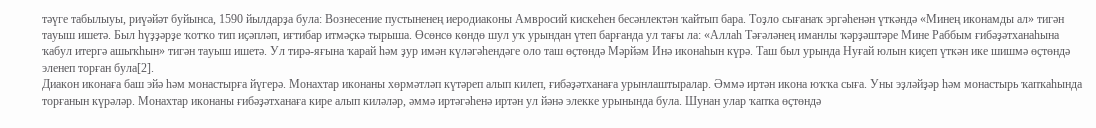тәүге табылыуы, риүәйәт буйынса, 1590 йылдарҙа була: Вознесение пустыненең иеродиаконы Амвросий кискеһен бесәнлектән ҡайтып бара. Тоҙло сығанаҡ эргәһенән үткәндә «Минең иконамды ал» тигән тауыш ишетә. Был һүҙҙәрҙе ҡотҡо тип иҫәпләп, иғтибар итмәҫкә тырыша. Өсөнсө көндө шул уҡ урындан үтеп барғанда ул тағы ла: «Аллаһ Тәғәләнең иманлы ҡәрҙәштәре Мине Раббым ғибәҙәтханаһына ҡабул итергә ашыҡһын» тигән тауыш ишетә. Ул тирә-яғына ҡарай һәм ҙур имән күләгәһендәге оло таш өҫтөндә Мәрйәм Инә иконаһын күрә. Таш был урында Нуғай юлын киҫеп үткән ике шишмә өҫтөндә эленеп торған була[2].
Диакон иконаға баш эйә һәм монастырға йүгерә. Монахтар иконаны хөрмәтләп күтәреп алып килеп, ғибәҙәтханаға урынлаштыралар. Әммә иртән икона юҡҡа сыға. Уны эҙләйҙәр һәм монастырь ҡапҡаһында торғанын күрәләр. Монахтар иконаны ғибәҙәтханаға кире алып киләләр, әммә иртәгәһенә иртән ул йәнә элекке урынында була. Шунан улар ҡапҡа өҫтөндә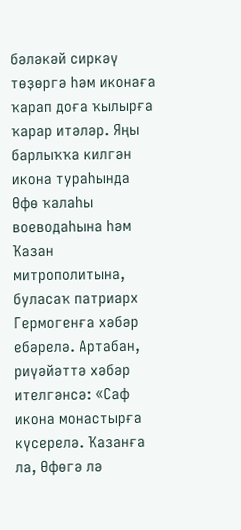бәләкәй сиркәү төҙөргә һәм иконаға ҡарап доға ҡылырға ҡарар итәләр. Яңы барлыҡҡа килгән икона тураһында Өфө ҡалаһы воеводаһына һәм Ҡазан митрополитына, буласаҡ патриарх Гермогенға хәбәр ебәрелә. Артабан, риүәйәттә хәбәр ителгәнсә: «Саф икона монастырға күсерелә. Ҡазанға ла, Өфөгә лә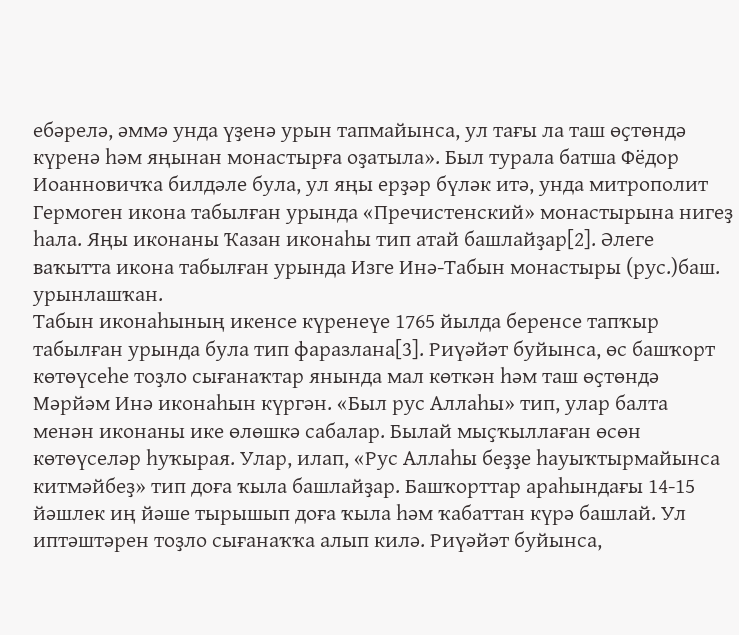ебәрелә, әммә унда үҙенә урын тапмайынса, ул тағы ла таш өҫтөндә күренә һәм яңынан монастырға оҙатыла». Был турала батша Фёдор Иоанновичҡа билдәле була, ул яңы ерҙәр бүләк итә, унда митрополит Гермоген икона табылған урында «Пречистенский» монастырына нигеҙ һала. Яңы иконаны Ҡазан иконаһы тип атай башлайҙар[2]. Әлеге ваҡытта икона табылған урында Изге Инә-Табын монастыры (рус.)баш. урынлашҡан.
Табын иконаһының икенсе күренеүе 1765 йылда беренсе тапҡыр табылған урында була тип фаразлана[3]. Риүәйәт буйынса, өс башҡорт көтөүсеһе тоҙло сығанаҡтар янында мал көткән һәм таш өҫтөндә Мәрйәм Инә иконаһын күргән. «Был рус Аллаһы» тип, улар балта менән иконаны ике өлөшкә сабалар. Былай мыҫҡыллаған өсөн көтөүселәр һуҡырая. Улар, илап, «Рус Аллаһы беҙҙе һауыҡтырмайынса китмәйбеҙ» тип доға ҡыла башлайҙар. Башҡорттар араһындағы 14-15 йәшлек иң йәше тырышып доға ҡыла һәм ҡабаттан күрә башлай. Ул иптәштәрен тоҙло сығанаҡҡа алып килә. Риүәйәт буйынса,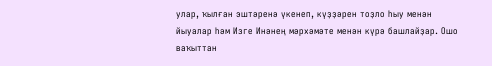улар, ҡылған эштәренә үкенеп, күҙҙәрен тоҙло һыу менән йыуалар һәм Изге Инәнең мәрхәмәте менән күрә башлайҙар. Ошо ваҡыттан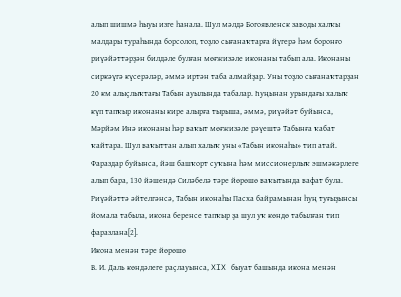алып шишмә һыуы изге һанала. Шул мәлдә Богоявленск заводы халҡы малдары тураһында борсолоп, тоҙло сығанаҡтарға йүгерә һәм боронғо риүәйәттәрҙән билдәле булған мөғжизәле иконаны табып ала. Иконаны сиркәүгә күсерәләр, әммә иртән таба алмайҙар. Уны тоҙло сығанаҡтарҙан 20 км алыҫлыҡтағы Табын ауылында табалар. Һуңынан урындағы халыҡ күп тапҡыр иконаны кире алырға тырыша, әммә, риүәйәт буйынса, Мәрйәм Инә иконаны һәр ваҡыт мөғжизәле рәүештә Табынға ҡабат ҡайтара. Шул ваҡыттан алып халыҡ уны «Табын иконаһы» тип атай. Фараздар буйынса, йәш башҡорт суҡына һәм миссионерлыҡ эшмәкәрлеге алып бара, 130 йәшендә Силәбелә тәре йөрөшө ваҡытында вафат була. Риүәйәттә әйтелгәнсә, Табын иконаһы Пасха байрамынан һуң туғыҙынсы йомала табыла, икона беренсе тапҡыр ҙа шул уҡ көндө табылған тип фаразлана[2].
Икона менән тәре йөрөшө
В. И. Даль көндәлеге раҫлауынса, XIX быуат башында икона менән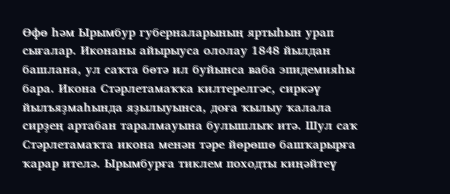Өфө һәм Ырымбур губерналарының яртыһын урап сығалар. Иконаны айырыуса ололау 1848 йылдан башлана, ул саҡта бөтә ил буйынса ваба эпидемияһы бара. Икона Стәрлетамаҡҡа килтерелгәс, сиркәү йылъяҙмаһында яҙылыуынса, доға ҡылыу ҡалала сирҙең артабан таралмауына булышлыҡ итә. Шул саҡ Стәрлетамаҡта икона менән тәре йөрөшө башҡарырға ҡарар ителә. Ырымбурға тиклем походты киңәйтеү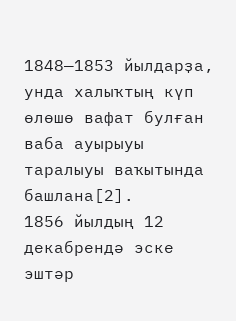1848—1853 йылдарҙа, унда халыҡтың күп өлөшө вафат булған ваба ауырыуы таралыуы ваҡытында башлана[2].
1856 йылдың 12 декабрендә эске эштәр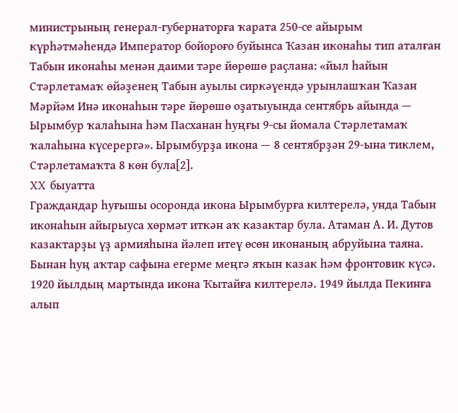министрының генерал-губернаторға ҡарата 250-се айырым күрһәтмәһендә Император бойороғо буйынса Ҡазан иконаһы тип аталған Табын иконаһы менән даими тәре йөрөшө раҫлана: «йыл һайын Стәрлетамаҡ өйәҙенең Табын ауылы сиркәүендә урынлашҡан Ҡазан Мәрйәм Инә иконаһын тәре йөрөшө оҙатыуында сентябрь айында — Ырымбур ҡалаһына һәм Пасханан һуңғы 9-сы йомала Стәрлетамаҡ ҡалаһына күсерергә». Ырымбурҙа икона — 8 сентябрҙән 29-ына тиклем, Стәрлетамаҡта 8 көн була[2].
XX быуатта
Граждандар һуғышы осоронда икона Ырымбурға килтерелә, унда Табын иконаһын айырыуса хөрмәт иткән аҡ казактар була. Атаман А. И. Дутов казактарҙы үҙ армияһына йәлеп итеү өсөн иконаның абруйына таяна. Бынан һуң аҡтар сафына егерме меңгә яҡын казак һәм фронтовик күсә. 1920 йылдың мартында икона Ҡытайға килтерелә. 1949 йылда Пекинға алып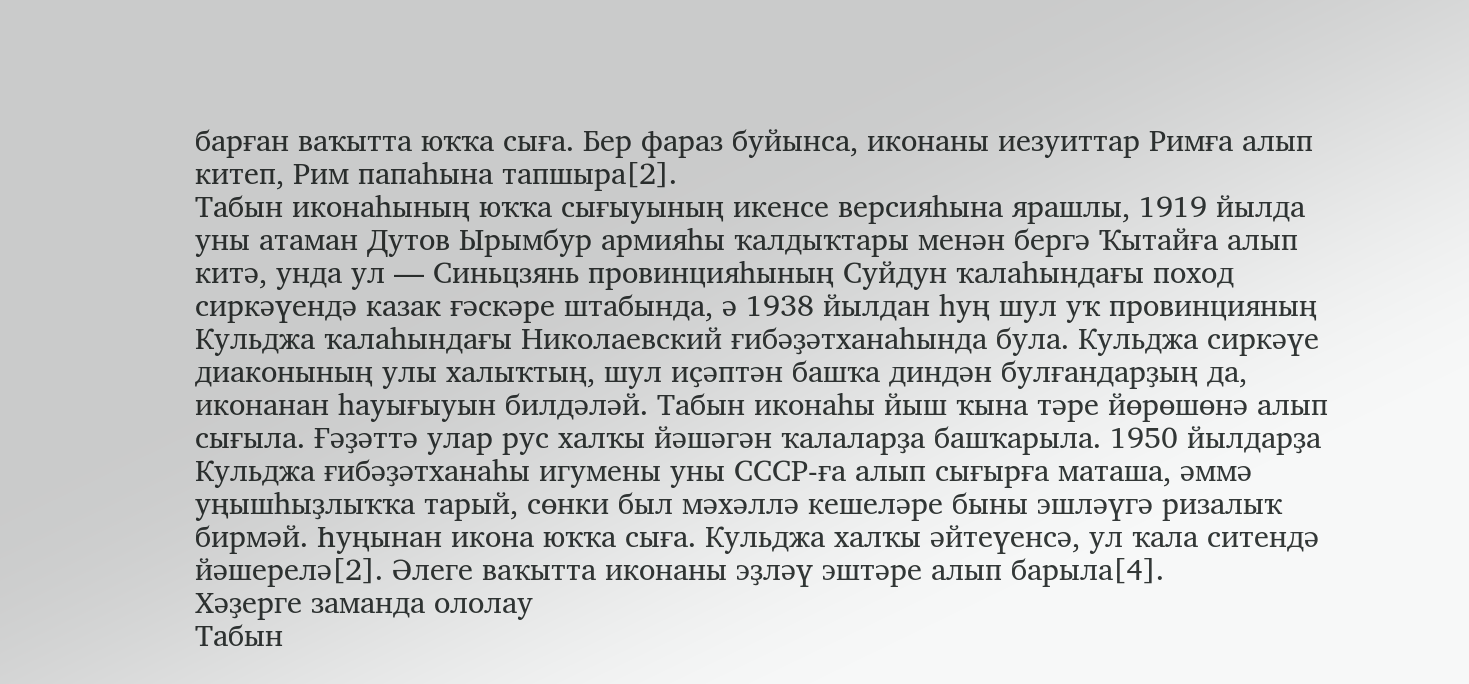барған ваҡытта юҡҡа сыға. Бер фараз буйынса, иконаны иезуиттар Римға алып китеп, Рим папаһына тапшыра[2].
Табын иконаһының юҡҡа сығыуының икенсе версияһына ярашлы, 1919 йылда уны атаман Дутов Ырымбур армияһы ҡалдыҡтары менән бергә Ҡытайға алып китә, унда ул — Синьцзянь провинцияһының Суйдун ҡалаһындағы поход сиркәүендә казак ғәскәре штабында, ә 1938 йылдан һуң шул уҡ провинцияның Кульджа ҡалаһындағы Николаевский ғибәҙәтханаһында була. Кульджа сиркәүе диаконының улы халыҡтың, шул иҫәптән башҡа диндән булғандарҙың да, иконанан һауығыуын билдәләй. Табын иконаһы йыш ҡына тәре йөрөшөнә алып сығыла. Ғәҙәттә улар рус халҡы йәшәгән ҡалаларҙа башҡарыла. 1950 йылдарҙа Кульджа ғибәҙәтханаһы игумены уны СССР-ға алып сығырға маташа, әммә уңышһыҙлыҡҡа тарый, сөнки был мәхәллә кешеләре быны эшләүгә ризалыҡ бирмәй. Һуңынан икона юҡҡа сыға. Кульджа халҡы әйтеүенсә, ул ҡала ситендә йәшерелә[2]. Әлеге ваҡытта иконаны эҙләү эштәре алып барыла[4].
Хәҙерге заманда ололау
Табын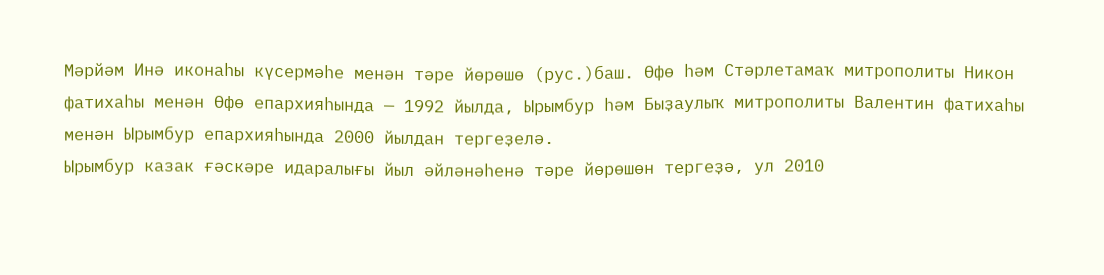Мәрйәм Инә иконаһы күсермәһе менән тәре йөрөшө (рус.)баш. Өфө һәм Стәрлетамаҡ митрополиты Никон фатихаһы менән Өфө епархияһында — 1992 йылда, Ырымбур һәм Быҙаулыҡ митрополиты Валентин фатихаһы менән Ырымбур епархияһында 2000 йылдан тергеҙелә.
Ырымбур казак ғәскәре идаралығы йыл әйләнәһенә тәре йөрөшөн тергеҙә, ул 2010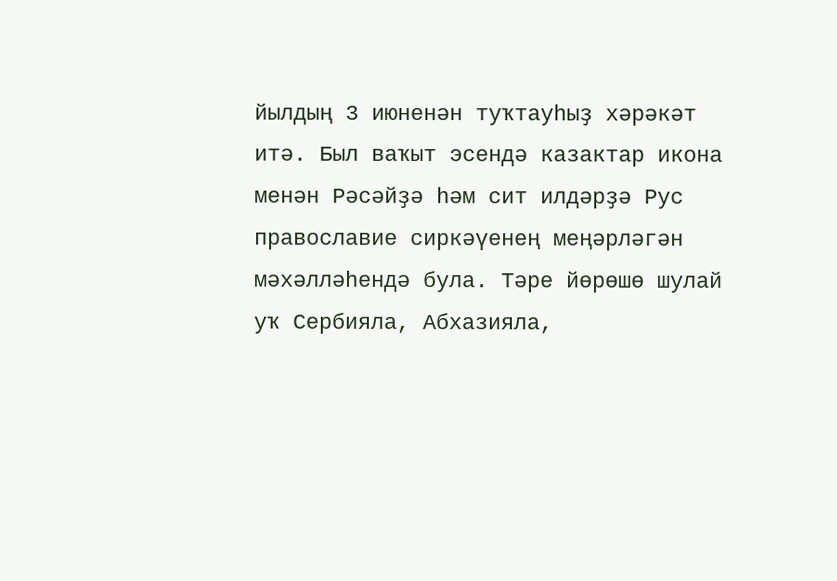йылдың 3 июненән туҡтауһыҙ хәрәкәт итә. Был ваҡыт эсендә казактар икона менән Рәсәйҙә һәм сит илдәрҙә Рус православие сиркәүенең меңәрләгән мәхәлләһендә була. Тәре йөрөшө шулай уҡ Сербияла, Абхазияла,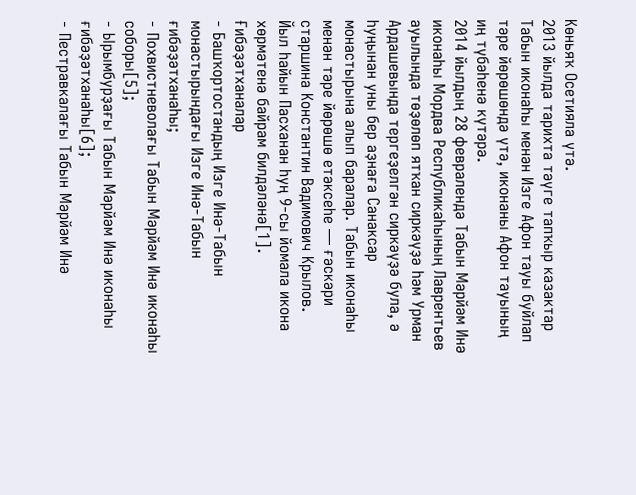Көньяҡ Осетияла үтә.
2013 йылда тарихта тәүге тапҡыр казактар Табын иконаһы менән Изге Афон тауы буйлап тәре йөрөшөндә үтә, иконаны Афон тауының иң түбәһенә күтәрә.
2014 йылдың 28 февралендә Табын Мәрйәм Инә иконаһы Мордва Республикаһының Лаврентьев ауылында төҙөлөп ятҡан сиркәүҙә һәм Урман Ардашевында тергеҙелгән сиркәүҙә була, ә һуңынан уны бер аҙнаға Санаксар монастырына алып баралар. Табын иконаһы менән тәре йөрөшө етәксеһе — ғәскәри старшина Константин Вадимович Крылов.
Йыл һайын Пасханан һуң 9-сы йомала икона хөрмәтенә байрам билдәләнә[1].
Ғибәҙәтханалар
- Башҡортостандың Изге Инә-Табын монастырындағы Изге Инә-Табын ғибәҙәтханаһы;
- Похвистневолағы Табын Мәрйәм Инә иконаһы соборы[5];
- Ырымбурҙағы Табын Мәрйәм Инә иконаһы ғибәҙәтханаһы[6];
- Пестравкалағы Табын Мәрйәм Инә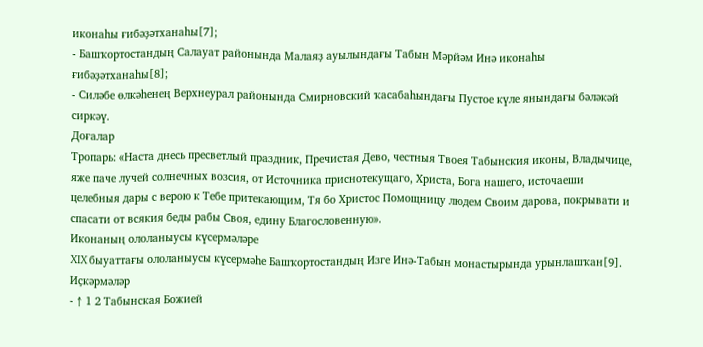иконаһы ғибәҙәтханаһы[7];
- Башҡортостандың Салауат районында Малаяҙ ауылындағы Табын Мәрйәм Инә иконаһы ғибәҙәтханаһы[8];
- Силәбе өлкәһенең Верхнеурал районында Смирновский ҡасабаһындағы Пустое күле янындағы бәләкәй сиркәү.
Доғалар
Тропарь: «Наста днесь пресветлый праздник, Пречистая Дево, честныя Твоея Табынския иконы, Владычице, яже паче лучей солнечных возсия, от Источника приснотекущаго, Христа, Бога нашего, источаеши целебныя дары с верою к Тебе притекающим, Тя бо Христос Помощницу людем Своим дарова, покрывати и спасати от всякия беды рабы Своя, едину Благословенную».
Иконаның ололаныусы күсермәләре
XIX быуаттағы ололаныусы күсермәһе Башҡортостандың Изге Инә-Табын монастырында урынлашҡан[9].
Иҫкәрмәләр
- ↑ 1 2 Табынская Божией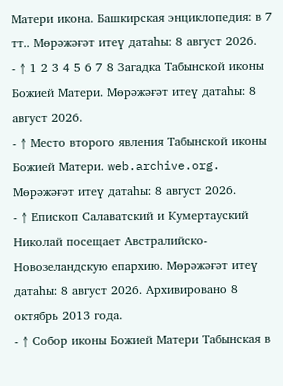Матери икона. Башкирская энциклопедия: в 7 тт.. Мөрәжәғәт итеү датаһы: 8 август 2026.
- ↑ 1 2 3 4 5 6 7 8 Загадка Табынской иконы Божией Матери. Мөрәжәғәт итеү датаһы: 8 август 2026.
- ↑ Место второго явления Табынской иконы Божией Матери. web.archive.org. Мөрәжәғәт итеү датаһы: 8 август 2026.
- ↑ Епископ Салаватский и Кумертауский Николай посещает Австралийско-Новозеландскую епархию. Мөрәжәғәт итеү датаһы: 8 август 2026. Архивировано 8 октябрь 2013 года.
- ↑ Собор иконы Божией Матери Табынская в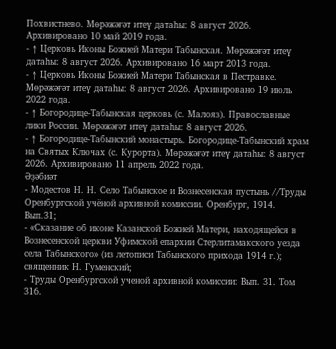Похвистнево. Мөрәжәғәт итеү датаһы: 8 август 2026. Архивировано 10 май 2019 года.
- ↑ Церковь Иконы Божией Матери Табынская. Мөрәжәғәт итеү датаһы: 8 август 2026. Архивировано 16 март 2013 года.
- ↑ Церковь Иконы Божией Матери Табынская в Пестравке. Мөрәжәғәт итеү датаһы: 8 август 2026. Архивировано 19 июль 2022 года.
- ↑ Богородице-Табынская церковь (с. Малояз). Православные лики России. Мөрәжәғәт итеү датаһы: 8 август 2026.
- ↑ Богородице-Табынский монастырь. Богородице-Табынский храм на Святых Ключах (с. Курорта). Мөрәжәғәт итеү датаһы: 8 август 2026. Архивировано 11 апрель 2022 года.
Әҙәбиәт
- Модестов Н. Н. Село Табынское и Вознесенская пустынь //Труды Оренбургской учёной архивной комиссии. Оренбург, 1914. Вып.31;
- «Сказание об иконе Казанской Божией Матери, находящейся в Вознесенской церкви Уфимской епархии Стерлитамакского уезда села Табынского» (из летописи Табынского прихода 1914 г.); священник Н. Гуменский;
- Труды Оренбургской ученой архивной комиссии: Вып. 31. Том 316.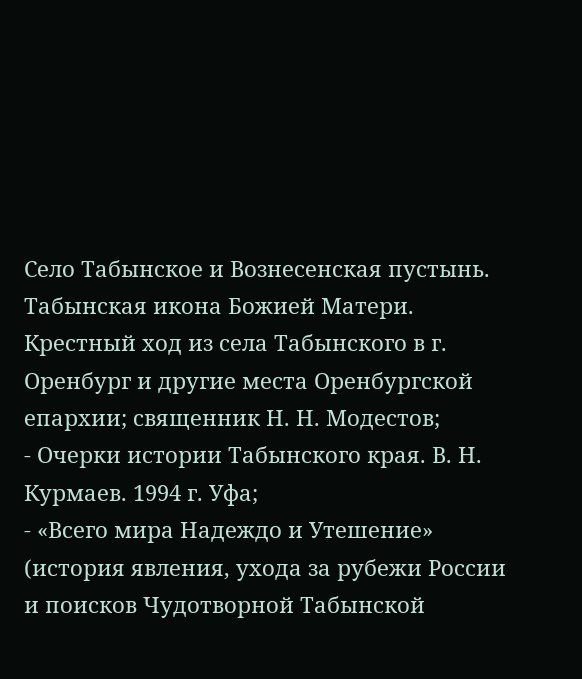Село Табынское и Вознесенская пустынь. Табынская икона Божией Матери. Крестный ход из села Табынского в г. Оренбург и другие места Оренбургской епархии; священник Н. Н. Модестов;
- Очерки истории Табынского края. В. Н. Курмаев. 1994 г. Уфа;
- «Всего мира Надеждо и Утешение» (история явления, ухода за рубежи России и поисков Чудотворной Табынской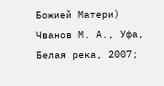Божией Матери) Чванов М. А., Уфа, Белая река, 2007;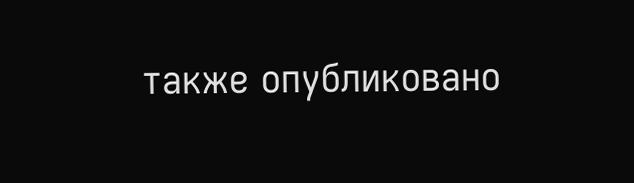также опубликовано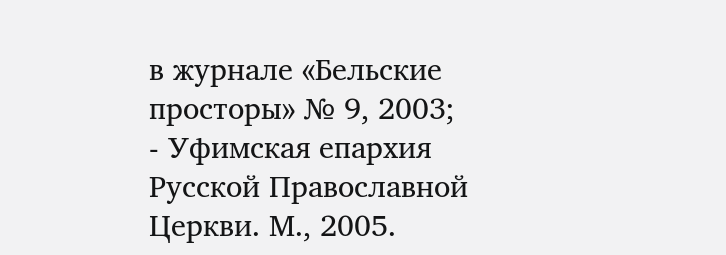в журнале «Бельские просторы» № 9, 2003;
- Уфимская епархия Русской Православной Церкви. М., 2005.